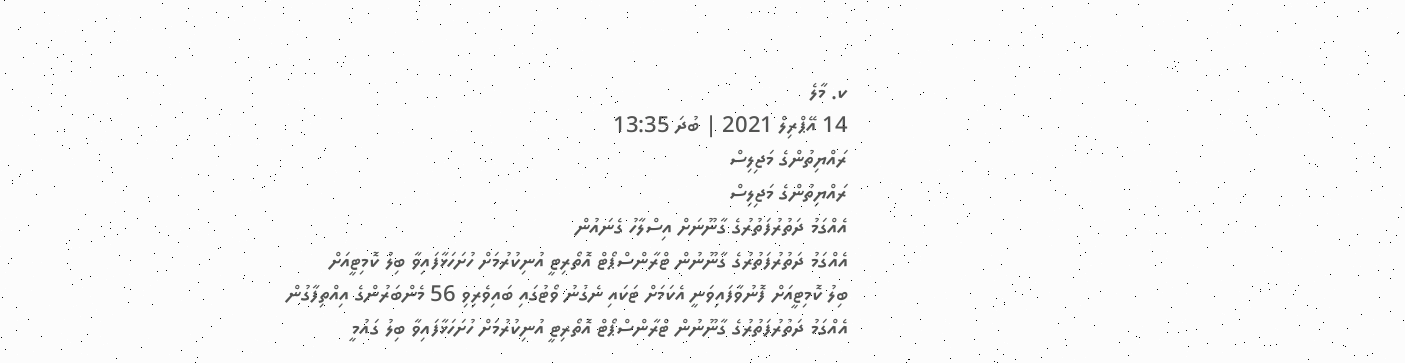ކ. މާލެ
14 އޭޕްރިލް 2021 | ބުދަ 13:35
ރައްޔިތުންގެ މަޖިލިސް
ރައްޔިތުންގެ މަޖިލިސް
އެއްގަމު ދަތުރުފަތުރުގެ ގާނޫނަށް އިސްލާހު ގެނައުން
އެއްގަމު ދަތުރުފަތުރުގެ ގާނޫނުން ޓްރާންސްޕޯޓް އޮތޯރިޓީ އުނިކުރުމަށް ހުށަހަޅާފައިވާ ބިލު ކޮމިޓީއަށް
ބިލު ކޮމިޓީއަށް ފޮނުވާފައިވަނީ އެކަމަށް ޓަކައި ނެގުނު ވޯޓުގައި ބައިވެރިވި 56 މެންބަރުންގެ އިއްތިފާގުން
އެއްގަމު ދަތުރުފަތުރުގެ ގާނޫނުން ޓްރާންސްޕޯޓް އޮތޯރިޓީ އުނިކުރުމަށް ހުށަހަޅާފައިވާ ބިލު ގައުމީ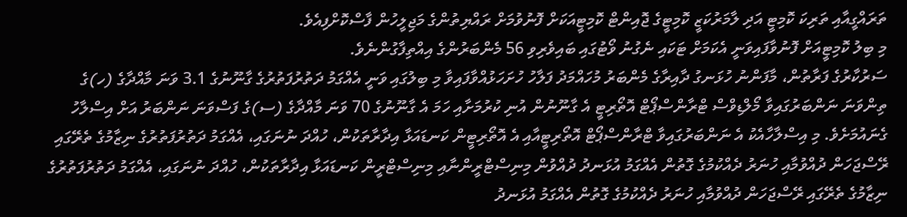ތަރައްގީއާއި ތަރިކަ ކޮމިޓީ އަދި ލާމަރުކަޒީ ކޮމިޓީގެ ޖޮއިންޓް ކޮމިޓީއަކަށް ފޮނުވުމަށް ރައްޔިތުންގެ މަޖިލީހުން ފާސްކޮށްފިއެވެ.
މި ބިލު ކޮމިޓީއަށް ފޮނުވާފައިވަނީ އެކަމަށް ޓަކައި ނެގުނު ވޯޓުގައި ބައިވެރިވި 56 މެންބަރުންގެ އިއްތިފާގުންނެވެ.
ސަރުކާރުގެ ފަރާތުން، މާފަންނު ހުޅަނގު ދާއިރާގެ މެންބަރު މުހައްމަދު ފަލާހު ހުށަހަޅުއްވާފައިވާ މި ބިލުގައި ވަނީ އެއްގަމު ދަތުރުފަތުރުގެ ގާނޫނުގެ 3.1 ވަނަ މާއްދާގެ (ހ)ގެ ތިންވަނަ ނަންބަރުގައިވާ މޯލްޑިވްސް ޓްރާންސްޕޯޓް އޮތޯރިޓީ އެ ގާނޫނުން އުނި ކުރުމަށާއި ހަމަ އެ ގާނޫނުގެ 70 ވަނަ މާއްދާގެ (ސ)ގެ ފަސްވަނަ ނަންބަރު އަށް އިސްލާހު ގެނައުމަށެވެ. މި އިސްލާހާއެކު އެ ނަންބަރުގައިވާ ޓްރާންސްޕޯޓް އޮތޯރިޓީއާއި އެ އޮތޯރިޓީން ކަނޑައަޅާ އިދާރާތަކުން، ހުއްދަ ނުނަގައި، އެއްގަމު ދަތުރުފަތުރުގެ ނިޒާމުގެ ތެރޭގައި ރޭސްޖަހަން ދުއްވުމާއި ހުނަރު ދެއްކުމުގެ ގޮތުން އެއްގަމު އުޅަނދު ދުއްވުން މިނިސްޓްރީންނާއި މިނިސްޓްރީން ކަނޑައަޅާ އިދާރާތަކުން، ހުއްދަ ނުނަގައި، އެއްގަމު ދަތުރުފަތުރުގެ ނިޒާމުގެ ތެރޭގައި ރޭސްޖަހަން ދުއްވުމާއި ހުނަރު ދެއްކުމުގެ ގޮތުން އެއްގަމު އުޅަނދު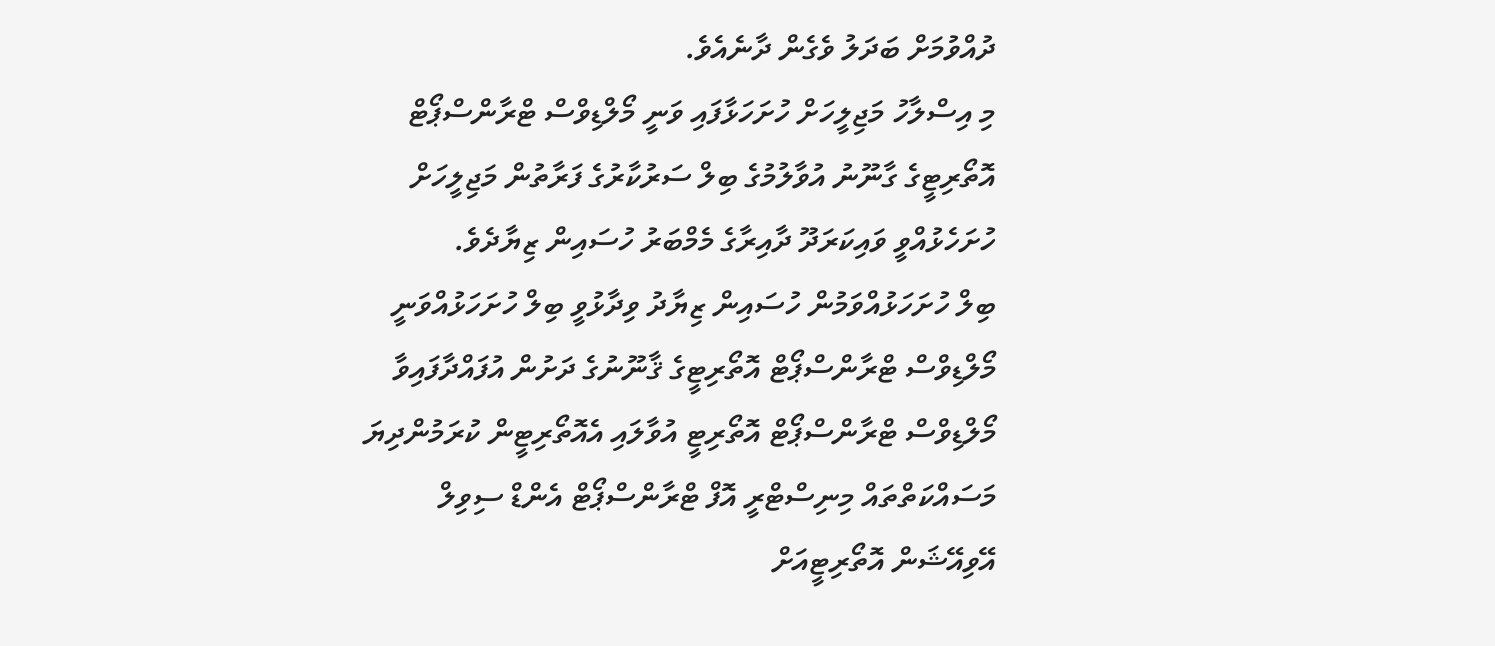ދުއްވުމަށް ބަދަލު ވެގެން ދާނެއެވެ.
މި އިސްލާހު މަޖިލީހަށް ހުށަހަޅާފައި ވަނީ މޯލްޑިވްސް ޓްރާންސްޕޯޓް އޮތޯރިޓީގެ ގާނޫނު އުވާލުމުގެ ބިލް ސަރުކާރުގެ ފަރާތުން މަޖިލީހަށް ހުށަހެޅުއްވީ ވައިކަރަދޫ ދާއިރާގެ މެމްބަރު ހުސައިން ޒިޔާދެވެ.
ބިލް ހުށަހަޅުއްވަމުން ހުސައިން ޒިޔާދު ވިދާޅުވީ ބިލް ހުށަހަޅުއްވަނީ މޯލްޑިވްސް ޓްރާންސްޕޯޓް އޮތޯރިޓީގެ ޤާނޫނުގެ ދަށުން އުފައްދާފައިވާ މޯލްޑިވްސް ޓްރާންސްޕޯޓް އޮތޯރިޓީ އުވާލައި އެއޮތޯރިޓީން ކުރަމުންދިޔަ މަސައްކަތްތައް މިނިސްޓްރީ އޮފް ޓްރާންސްޕޯޓް އެންޑް ސިވިލް އޭވިއޭޝަން އޮތޯރިޓީއަށް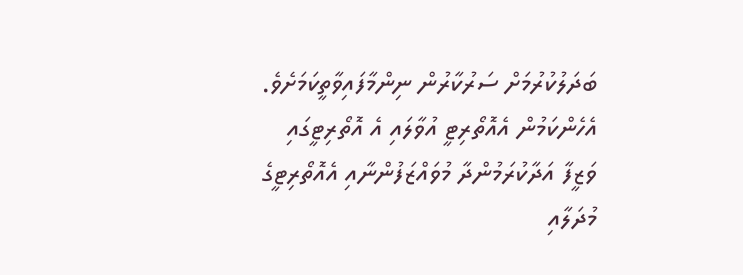ބަދަލުކުރުމަށް ސަރުކާރުން ނިންމާފައިވާތީކަމަށެވެ. އެހެންކަމުން އެއޮތޯރިޓީ އުވާލައި އެ އޮތޯރިޓީގައި ވަޒީފާ އަދާކުރަމުންދާ މުވައްޒަފުންނާއި އެއޮތޯރިޓީގެ މުދަލާއި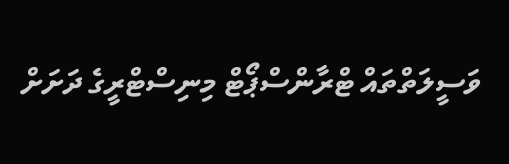ވަސީލަތްތައް ޓްރާންސްޕޯޓް މިނިސްޓްރީގެ ދަށަށް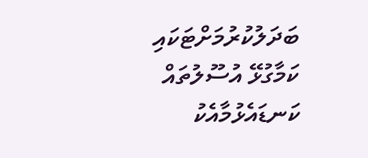ބަދަލުކުރުމަށްޓަކައި ކަމާގުޅޭ އުސޫލުތައް ކަނޑައެޅުމާއެކު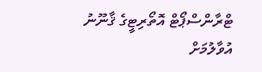ޓްރާންސްޕޯޓް އޮތޯރިޓީގެ ޤާނޫނު އުވާލުމަށް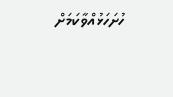ހުށަހަޅުއްވާކަމަށް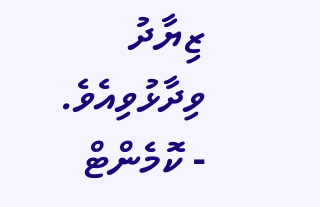ޒިޔާދު ވިދާޅުވިއެވެ.
- ކޮމެންޓް